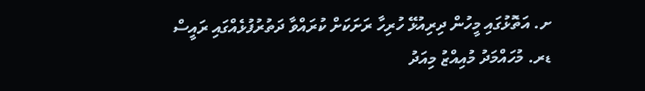ށ. އަތޮޅުގައި މީހުން ދިރިއުޅޭ ހުރިހާ ރަށަކަށް ކުރައްވާ ދަތުރުފުޅެއްގައި ރައީސް ޑރ. މުހައްމަދު މުއިއްޒު މިއަދު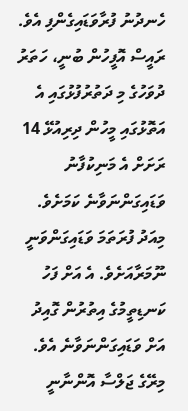ހެނދުނު ފުރާވަޑައިގެންފި އެވެ.
ރައީސް އޮފީހުން ބުނީ، ހަތަރު ދުވަހުގެ މި ދަތުރުފުޅުގައި އެ އަތޮޅުގައި މީހުން ދިރިއުޅޭ 14 ރަށަށް އެ މަނިކުފާނު ވަޑައިގަންނަވާނެ ކަމަށެވެ.
މިއަދު ފުރަތަމަ ވަޑައިގަންވަނީ ނޫމަރާއަށެވެ. އެ އަށް ފަހު ކަނޑިތީމުގެ އިތުރުން ގޮއިދު އަށް ވަޑައިގަންނަވާނެ އެވެ. މިރޭގެ ޖަލްސާ އޮންނާނީ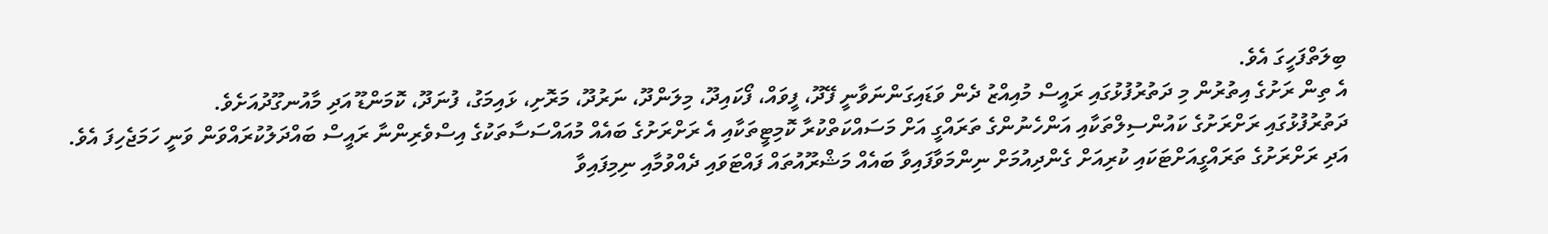ބިލަތްފަހީގަ އެވެ.
އެ ތިން ރަށުގެ އިތުރުން މި ދަތުރުފުޅުގައި ރައީސް މުއިއްޒު ދެން ވަޑައިގަންނަވާނީ ފޭދޫ، ފީވައް، ފޯކައިދޫ، މިލަންދޫ، ނަރުދޫ، މަރޮށި، ޅައިމަގު، ފުނަދޫ، ކޮމަންޑޫ އަދި މާއުނގޫދުއަށެވެ.
ދަތުރުފުޅުގައި ރަށްރަށުގެ ކައުންސިލްތަކާއި އަންހެނުންގެ ތަރައްގީ އަށް މަސައްކަތްކުރާ ކޮމިޓީތަކާއި އެ ރަށްރަށުގެ ބައެއް މުއައްސަސާތަކުގެ އިސްވެރިންނާ ރައީސް ބައްދަލުކުރައްވަން ވަނީ ހަމަޖެހިފަ އެވެ.
އަދި ރަށްރަށުގެ ތަރައްގީއަށްޓަކައި ކުރިއަށް ގެންދިއުމަށް ނިންމަވާފައިވާ ބައެއް މަޝްރޫއުތައް ފައްޓަވައި ދެއްވުމާއި ނިމިފައިވާ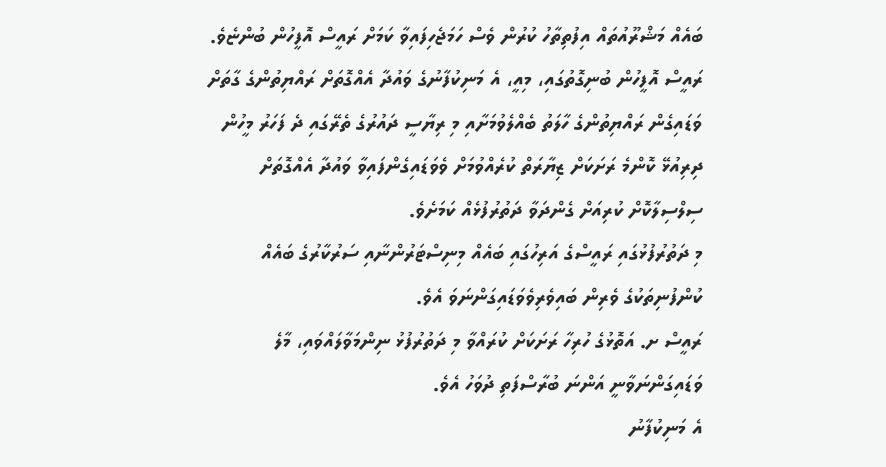ބައެއް މަޝްރޫއުތައް އިފުތިތާހު ކުރުން ވެސް ހަމަޖެހިފައިވާ ކަމަށް ރައީސް އޮފީހުން ބުންޏެވެ.
ރައީސް އޮފީހުން ބުނިގޮތުގައި، މިއީ، އެ މަނިކުފާނުގެ ވައުދާ އެއްގޮތަށް ރައްޔިތުންގެ ގާތަށް ވަޑައިގެން ރައްޔިތުންގެ ހާލަތު ބެއްލެވުމަށާއި މި ރިޔާސީ ދައުރުގެ ތެރޭގައި ދެ ފަހަރު މީހުން ދިރިއުޅޭ ކޮންމެ ރަށަކަށް ޒިޔާރަތް ކުރެއްވުމަށް ވެވަޑައިގެންފައިވާ ވައުދާ އެއްގޮތަށް ސިލްސިލާކޮށް ކުރިއަށް ގެންދަވާ ދަތުރުފުޅެއް ކަމަށެވެ.
މި ދަތުރުފުޅުގައި ރައީސްގެ އަރިހުގައި ބައެއް މިނިސްޓަރުންނާއި ސަރުކާރުގެ ބައެއް ކުންފުނިތަކުގެ ވެރިން ބައިވެރިވެވަޑައިގަންނަވަ އެވެ.
ރައީސް ށ. އަތޮޅުގެ ހުރިހާ ރަށަކަށް ކުރައްވާ މި ދަތުރުފުޅު ނިންމަވާލައްވައި، މާލެ ވަޑައިގަންނަވާނީ އަންނަ ބުރާސްފަތި ދުވަހު އެވެ.
އެ މަނިކުފާނު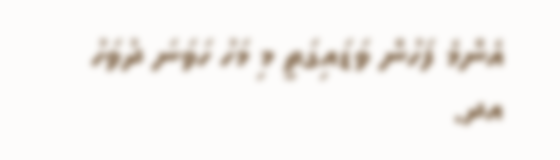އެންމެ ފަހުން ވަޑައިގަތީ މި މަހު ހަވަނަ ދުވަހު އދ.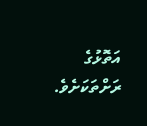އަތޮޅުގެ ރަށްތަކަށެވެ.